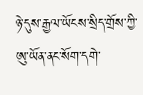ཉེ་དུས་རྒྱལ་ཡོངས་སྲིད་གྲོས་ཀྱི་ཨུ་ཡོན་ནང་སོག་དགེ་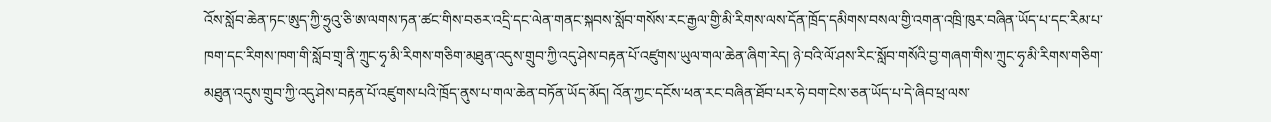འོས་སློབ་ཆེན་ཏང་ཨུད་ཀྱི་ཧྲུའུ་ཅི་ཨ་ལགས་ཏན་ཚང་གིས་བཅར་འདྲི་དང་ལེན་གནང་སྐབས་སློབ་གསོས་རང་རྒྱལ་གྱི་མི་རིགས་ལས་དོན་ཁྲོད་དམིགས་བསལ་གྱི་འགན་འཁྲི་ཁུར་བཞིན་ཡོད་པ་དང་རིམ་པ་ཁག་དང་རིགས་ཁག་གི་སློབ་གྲྭ་ནི་ཀྲུང་ཧྭ་མི་རིགས་གཅིག་མཐུན་འདུས་གྲུབ་ཀྱི་འདུ་ཤེས་བརྟན་པོ་འཛུགས་ཡུལ་གལ་ཆེན་ཞིག་རེད། ཉེ་བའི་ལོ་ཤས་རིང་སློབ་གསོའི་བྱ་གཞག་གིས་ཀྲུང་ཧྭ་མི་རིགས་གཅིག་མཐུན་འདུས་གྲུབ་ཀྱི་འདུ་ཤེས་བརྟན་པོ་འཛུགས་པའི་ཁྲོད་ནུས་པ་གལ་ཆེན་བཏོན་ཡོད་མོད། འོན་ཀྱང་དངོས་ཕན་རང་བཞིན་ཐོབ་པར་ཧེ་བག་ངེས་ཅན་ཡོད་པ་དེ་ཞིབ་ཕྲ་ལས་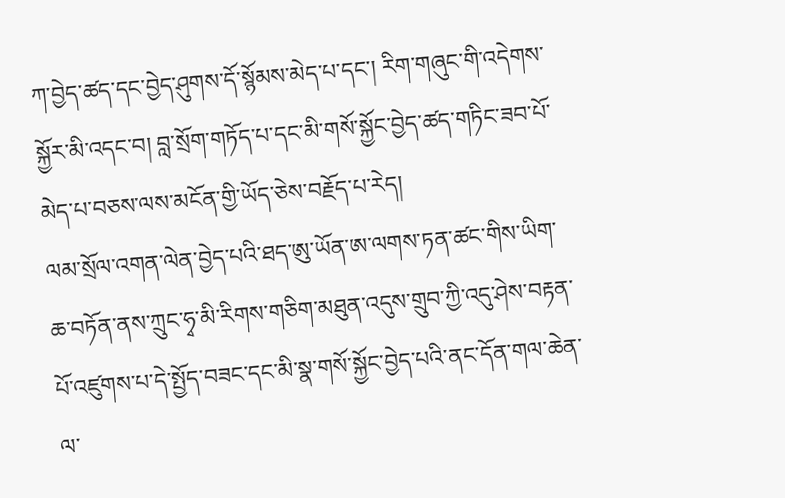ཀ་བྱེད་ཚད་དང་བྱེད་ཤུགས་དོ་སྙོམས་མེད་པ་དང་། རིག་གཞུང་གི་འདེགས་སྐྱོར་མི་འདང་བ། བླ་སྲོག་གཏོད་པ་དང་མི་གསོ་སྐྱོང་བྱེད་ཚད་གཏིང་ཟབ་པོ་མེད་པ་བཅས་ལས་མངོན་གྱི་ཡོད་ཅེས་བརྗོད་པ་རེད།
ལམ་སྲོལ་འགན་ལེན་བྱེད་པའི་ཐད་ཨུ་ཡོན་ཨ་ལགས་ཏན་ཚང་གིས་ཡིག་ཆ་བཏོན་ནས་ཀྲུང་ཧྭ་མི་རིགས་གཅིག་མཐུན་འདུས་གྲུབ་ཀྱི་འདུ་ཤེས་བརྟན་པོ་འཛུགས་པ་དེ་སྤྱོད་བཟང་དང་མི་སྣ་གསོ་སྐྱོང་བྱེད་པའི་ནང་དོན་གལ་ཆེན་ལ་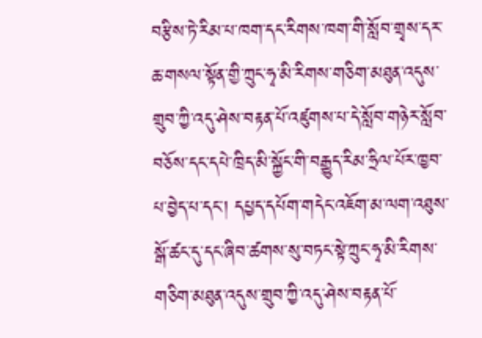བརྩིས་ཏེ་རིམ་པ་ཁག་དང་རིགས་ཁག་གི་སློབ་གྲྭས་དར་ཆ་གསལ་སྟོན་གྱི་ཀྲུང་ཧྭ་མི་རིགས་གཅིག་མཐུན་འདུས་གྲུབ་ཀྱི་འདུ་ཤེས་བརྟན་པོ་འཛུགས་པ་དེ་སློབ་གཉེར་སློབ་བཅོས་དང་དཔེ་ཁྲིད་མི་སྐྱོང་གི་བརྒྱུད་རིམ་ཧྲིལ་པོར་ཁྱབ་པ་བྱེད་པ་དང་། དཔྱད་དཔོག་གདེང་འཇོག་མ་ལག་འཐུས་སྒོ་ཚང་དུ་དང་ཞིབ་ཚགས་སུ་བཏང་སྟེ་ཀྲུང་ཧྭ་མི་རིགས་གཅིག་མཐུན་འདུས་གྲུབ་ཀྱི་འདུ་ཤེས་བརྟན་པོ་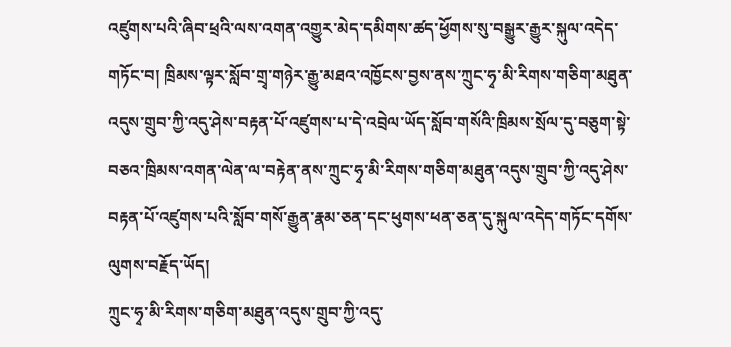འཛུགས་པའི་ཞིབ་ཕྲའི་ལས་འགན་འགྱུར་མེད་དམིགས་ཚད་ཕྱོགས་སུ་བསྒྱུར་རྒྱུར་སྐུལ་འདེད་གཏོང་བ། ཁྲིམས་ལྟར་སློབ་གྲྭ་གཉེར་རྒྱུ་མཐའ་འཁྱོངས་བྱས་ནས་ཀྲུང་ཧྭ་མི་རིགས་གཅིག་མཐུན་འདུས་གྲུབ་ཀྱི་འདུ་ཤེས་བརྟན་པོ་འཛུགས་པ་དེ་འབྲེལ་ཡོད་སློབ་གསོའི་ཁྲིམས་སྲོལ་དུ་བཅུག་སྟེ་བཅའ་ཁྲིམས་འགན་ལེན་ལ་བརྟེན་ནས་ཀྲུང་ཧྭ་མི་རིགས་གཅིག་མཐུན་འདུས་གྲུབ་ཀྱི་འདུ་ཤེས་བརྟན་པོ་འཛུགས་པའི་སློབ་གསོ་རྒྱུན་རྣམ་ཅན་དང་ཕུགས་ཕན་ཅན་དུ་སྐུལ་འདེད་གཏོང་དགོས་ལུགས་བརྗོད་ཡོད།
ཀྲུང་ཧྭ་མི་རིགས་གཅིག་མཐུན་འདུས་གྲུབ་ཀྱི་འདུ་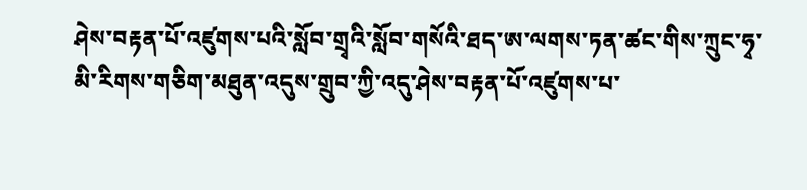ཤེས་བརྟན་པོ་འཛུགས་པའི་སློབ་གྲྭའི་སློབ་གསོའི་ཐད་ཨ་ལགས་ཏན་ཚང་གིས་ཀྲུང་ཧྭ་མི་རིགས་གཅིག་མཐུན་འདུས་གྲུབ་ཀྱི་འདུ་ཤེས་བརྟན་པོ་འཛུགས་པ་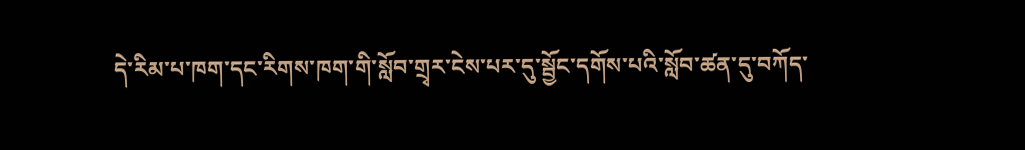དེ་རིམ་པ་ཁག་དང་རིགས་ཁག་གི་སློབ་གྲྭར་ངེས་པར་དུ་སྦྱོང་དགོས་པའི་སློབ་ཚན་དུ་བཀོད་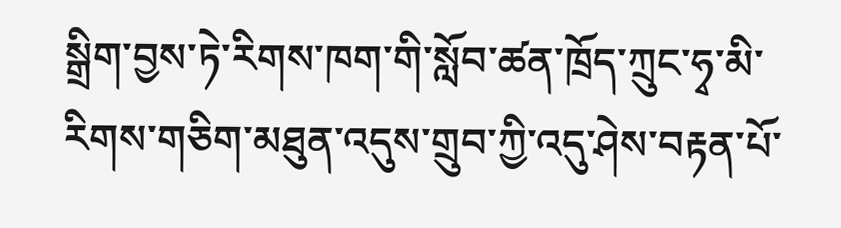སྒྲིག་བྱས་ཏེ་རིགས་ཁག་གི་སློབ་ཚན་ཁྲོད་ཀྲུང་ཧྭ་མི་རིགས་གཅིག་མཐུན་འདུས་གྲུབ་ཀྱི་འདུ་ཤེས་བརྟན་པོ་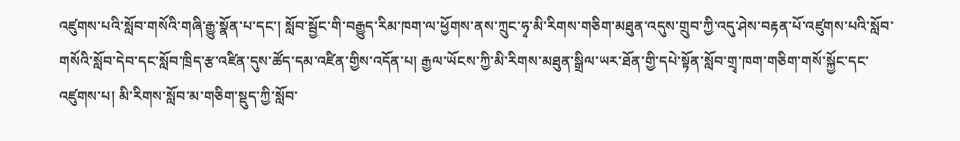འཛུགས་པའི་སློབ་གསོའི་གཞི་རྒྱུ་སྣོན་པ་དང་། སློབ་སྦྱོང་གི་བརྒྱུད་རིམ་ཁག་ལ་ཕྱོགས་ནས་ཀྲུང་ཧྭ་མི་རིགས་གཅིག་མཐུན་འདུས་གྲུབ་ཀྱི་འདུ་ཤེས་བརྟན་པོ་འཛུགས་པའི་སློབ་གསོའི་སློབ་དེབ་དང་སློབ་ཁྲིད་རྩ་འཛིན་དུས་ཚོད་དམ་འཛིན་གྱིས་འདོན་པ། རྒྱལ་ཡོངས་ཀྱི་མི་རིགས་མཐུན་སྒྲིལ་ཡར་ཐོན་གྱི་དཔེ་སྟོན་སློབ་གྲྭ་ཁག་གཅིག་གསོ་སྐྱོང་དང་འཛུགས་པ། མི་རིགས་སློབ་མ་གཅིག་སྡུད་ཀྱི་སློབ་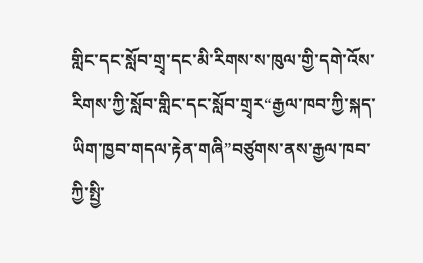གླིང་དང་སློབ་གྲྭ་དང་མི་རིགས་ས་ཁུལ་གྱི་དགེ་འོས་རིགས་ཀྱི་སློབ་གླིང་དང་སློབ་གྲྭར“རྒྱལ་ཁབ་ཀྱི་སྐད་ཡིག་ཁྱབ་གདལ་རྟེན་གཞི”བཙུགས་ནས་རྒྱལ་ཁབ་ཀྱི་སྤྱི་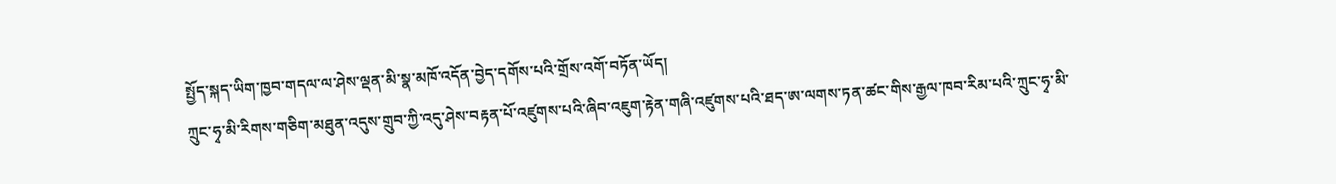སྤྱོད་སྐད་ཡིག་ཁྱབ་གདལ་ལ་ཤེས་ལྡན་མི་སྣ་མཁོ་འདོན་བྱེད་དགོས་པའི་གྲོས་འགོ་བཏོན་ཡོད།
ཀྲུང་ཧྭ་མི་རིགས་གཅིག་མཐུན་འདུས་གྲུབ་ཀྱི་འདུ་ཤེས་བརྟན་པོ་འཛུགས་པའི་ཞིབ་འཇུག་རྟེན་གཞི་འཛུགས་པའི་ཐད་ཨ་ལགས་ཏན་ཚང་གིས་རྒྱལ་ཁབ་རིམ་པའི་ཀྲུང་ཧྭ་མི་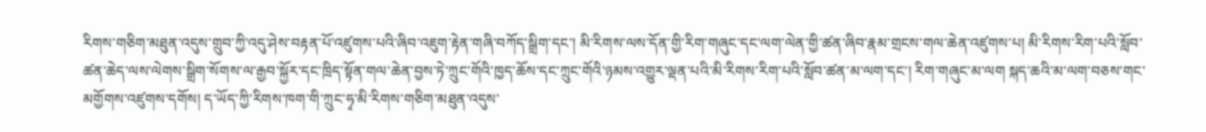རིགས་གཅིག་མཐུན་འདུས་གྲུབ་ཀྱི་འདུ་ཤེས་བརྟན་པོ་འཛུགས་པའི་ཞིབ་འཇུག་རྟེན་གཞི་བཀོད་སྒྲིག་དང་། མི་རིགས་ལས་དོན་གྱི་རིག་གཞུང་དང་ལག་ལེན་གྱི་ཚན་ཞིབ་རྣམ་གྲངས་གལ་ཆེན་འཛུགས་པ། མི་རིགས་རིག་པའི་སློབ་ཚན་ཆེད་ལས་ལེགས་སྒྲིག་སོགས་ལ་རྒྱབ་སྐྱོར་དང་ཁྲིད་སྟོན་གལ་ཆེན་བྱས་ཏེ་ཀྲུང་གོའི་ཁྱད་ཆོས་དང་ཀྲུང་གོའི་ཉམས་འགྱུར་ལྡན་པའི་མི་རིགས་རིག་པའི་སློབ་ཚན་མ་ལག་དང་། རིག་གཞུང་མ་ལག སྐད་ཆའི་མ་ལག་བཅས་གང་མགྱོགས་འཛུགས་དགོས། ད་ཡོད་ཀྱི་རིགས་ཁག་གི་ཀྲུང་ཧྭ་མི་རིགས་གཅིག་མཐུན་འདུས་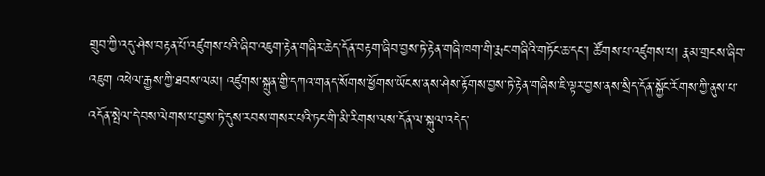གྲུབ་ཀྱི་འདུ་ཤེས་བརྟན་པོ་འཛུགས་པའི་ཞིབ་འཇུག་རྟེན་གཞིར་ཆེད་དོན་བརྟག་ཞིབ་བྱས་ཏེ་རྟེན་གཞི་ཁག་གི་རྨང་གཞིའི་གཏོང་ཆ་དང་། ཚོགས་པ་འཛུགས་པ། རྣམ་གྲངས་ཞིབ་འཇུག འཕེལ་རྒྱས་ཀྱི་ཐབས་ལམ། འཛུགས་སྐྲུན་གྱི་དཀའ་གནད་སོགས་ཕྱོགས་ཡོངས་ནས་ཤེས་རྟོགས་བྱས་ཏེ་རྟེན་གཞིས་ཇི་ལྟར་བྱས་ནས་སྲིད་དོན་སྐྱོང་རོགས་ཀྱི་ནུས་པ་འདོན་སྤེལ་དེ་བས་ལེགས་པ་བྱས་ཏེ་དུས་རབས་གསར་པའི་ཏང་གི་མི་རིགས་ལས་དོན་ལ་སྐུལ་འདེད་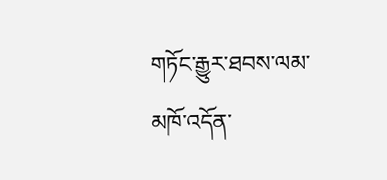གཏོང་རྒྱུར་ཐབས་ལམ་མཁོ་འདོན་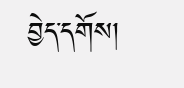བྱེད་དགོས།